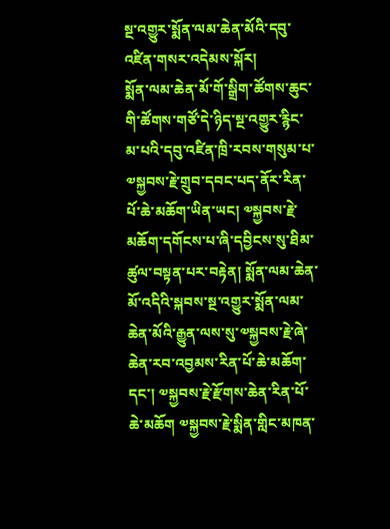སྔ་འགྱུར་སྨོན་ལམ་ཆེན་མོའི་དབུ་འཛིན་གསར་འདེམས་སྐོར།
སྨོན་ལམ་ཆེན་མོ་གོ་སྒྲིག་ཚོགས་ཆུང་གི་ཚོགས་གཙོ་དེ་ཉིད་སྔ་འགྱུར་རྙིང་མ་པའི་དབུ་འཛིན་ཁྲི་རབས་གསུམ་པ་༧སྐྱབས་རྗེ་གྲུབ་དབང་པད་ནོར་རིན་པོ་ཆེ་མཆོག་ཡིན་ཡང། ༧སྐྱབས་རྗེ་མཆོག་དགོངས་པ་ཞི་དབྱིངས་སུ་ཐིམ་ཚུལ་བསྟན་པར་བརྟེན། སྨོན་ལམ་ཆེན་མོ་འདིའི་སྐབས་སྔ་འགྱུར་སྨོན་ལམ་ཆེན་མོའི་རྒྱུན་ལས་སུ་༧སྐྱབས་རྗེ་ཞེ་ཆེན་རབ་འབྱམས་རིན་པོ་ཆེ་མཆོག་དང་། ༧སྐྱབས་རྗེ་རྫོགས་ཆེན་རིན་པོ་ཆེ་མཆོག ༧སྐྱབས་རྗེ་སྨིན་གླིང་མཁན་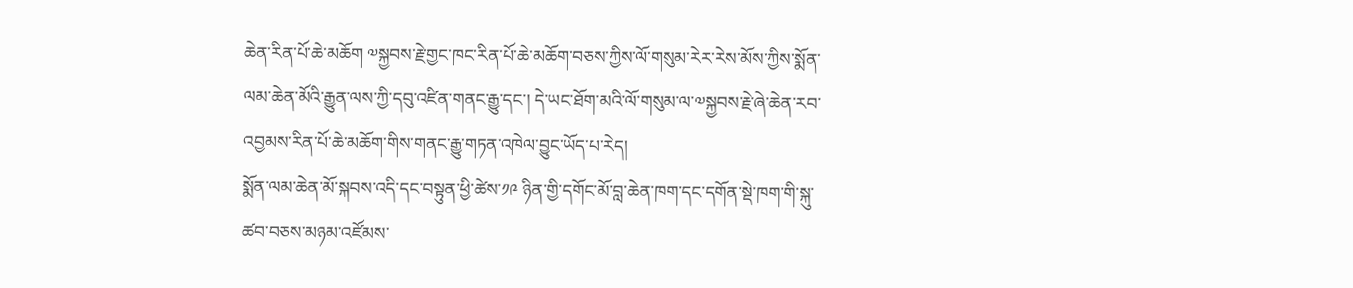ཆེན་རིན་པོ་ཆེ་མཆོག ༧སྐྱབས་རྗེ་གྱང་ཁང་རིན་པོ་ཆེ་མཆོག་བཅས་ཀྱིས་ལོ་གསུམ་རེར་རེས་མོས་ཀྱིས་སྨོན་ལམ་ཆེན་མོའི་རྒྱུན་ལས་ཀྱི་དབུ་འཛིན་གནང་རྒྱུ་དང་། དེ་ཡང་ཐོག་མའི་ལོ་གསུམ་ལ་༧སྐྱབས་རྗེ་ཞེ་ཆེན་རབ་འབྱམས་རིན་པོ་ཆེ་མཆོག་གིས་གནང་རྒྱུ་གཏན་འཁེལ་བྱུང་ཡོད་པ་རེད།
སྨོན་ལམ་ཆེན་མོ་སྐབས་འདི་དང་བསྟུན་ཕྱི་ཚེས་༡༩ ཉིན་གྱི་དགོང་མོ་བླ་ཆེན་ཁག་དང་དགོན་སྡེ་ཁག་གི་སྐུ་ཚབ་བཅས་མཉམ་འཛོམས་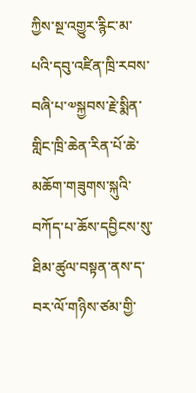ཀྱིས་སྔ་འགྱུར་རྙིང་མ་པའི་དབུ་འཛིན་ཁྲི་རབས་བཞི་པ་༧སྐྱབས་རྗེ་སྨིན་གླིང་ཁྲི་ཆེན་རིན་པོ་ཆེ་མཆོག་གཟུགས་སྐུའི་བཀོད་པ་ཆོས་དབྱིངས་སུ་ཐིམ་ཚུལ་བསྟན་ནས་ད་བར་ལོ་གཉིས་ཙམ་གྱི་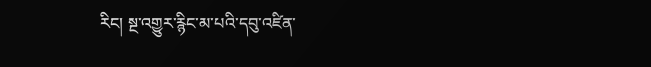རིང། སྔ་འགྱུར་རྙིང་མ་པའི་དབུ་འཛིན་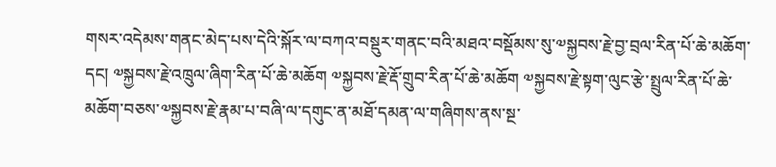གསར་འདེམས་གནང་མེད་པས་དེའི་སྐོར་ལ་བཀའ་བསྡུར་གནང་བའི་མཐའ་བསྡོམས་སུ་༧སྐྱབས་རྗེ་བྱ་བྲལ་རིན་པོ་ཆེ་མཆོག་དང། ༧སྐྱབས་རྗེ་འཁྲུལ་ཞིག་རིན་པོ་ཆེ་མཆོག ༧སྐྱབས་རྗེ་རྡོ་གྲུབ་རིན་པོ་ཆེ་མཆོག ༧སྐྱབས་རྗེ་སྟག་ལུང་རྩེ་སྤྲུལ་རིན་པོ་ཆེ་མཆོག་བཅས་༧སྐྱབས་རྗེ་རྣམ་པ་བཞི་ལ་དགུང་ན་མཐོ་དམན་ལ་གཞིགས་ནས་སྔ་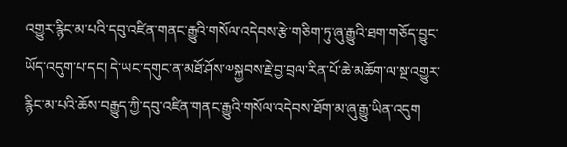འགྱུར་རྙིང་མ་པའི་དབུ་འཛིན་གནང་རྒྱུའི་གསོལ་འདེབས་རྩེ་གཅིག་ཏུ་ཞུ་རྒྱུའི་ཐག་གཅོད་བྱུང་ཡོད་འདུག་པ་དང། དེ་ཡང་དགུང་ན་མཐོ་ཤོས་༧སྐྱབས་རྗེ་བྱ་བྲལ་རིན་པོ་ཆེ་མཆོག་ལ་སྔ་འགྱུར་རྙིང་མ་པའི་ཆོས་བརྒྱུད་ཀྱི་དབུ་འཛིན་གནང་རྒྱུའི་གསོལ་འདེབས་ཐོག་མ་ཞུ་རྒྱུ་ཡིན་འདུག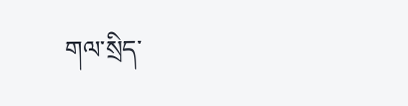གལ་སྲིད་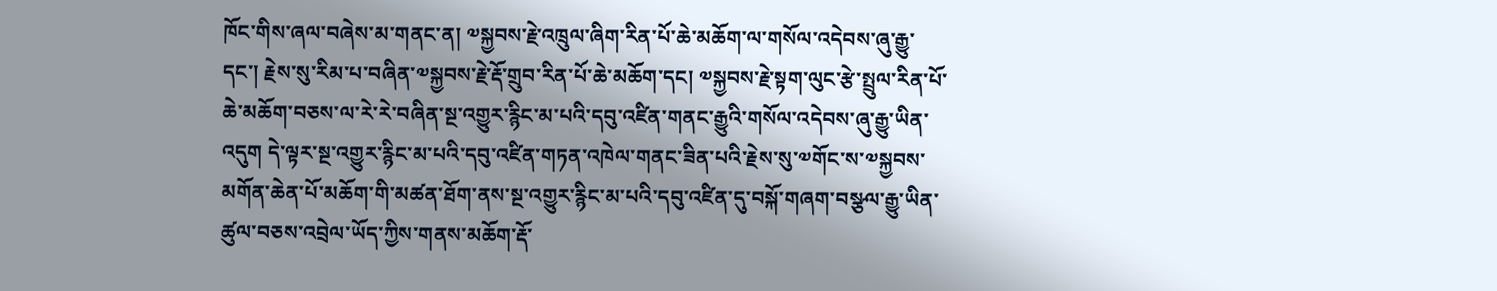ཁོང་གིས་ཞལ་བཞེས་མ་གནང་ན། ༧སྐྱབས་རྗེ་འཁྲུལ་ཞིག་རིན་པོ་ཆེ་མཆོག་ལ་གསོལ་འདེབས་ཞུ་རྒྱུ་དང་། རྗེས་སུ་རིམ་པ་བཞིན་༧སྐྱབས་རྗེ་རྡོ་གྲུབ་རིན་པོ་ཆེ་མཆོག་དང། ༧སྐྱབས་རྗེ་སྟག་ལུང་རྩེ་སྤྲུལ་རིན་པོ་ཆེ་མཆོག་བཅས་ལ་རེ་རེ་བཞིན་སྔ་འགྱུར་རྙིང་མ་པའི་དབུ་འཛིན་གནང་རྒྱུའི་གསོལ་འདེབས་ཞུ་རྒྱུ་ཡིན་འདུག དེ་ལྟར་སྔ་འགྱུར་རྙིང་མ་པའི་དབུ་འཛིན་གཏན་འཁེལ་གནང་ཟིན་པའི་རྗེས་སུ་༧གོང་ས་༧སྐྱབས་མགོན་ཆེན་པོ་མཆོག་གི་མཚན་ཐོག་ནས་སྔ་འགྱུར་རྙིང་མ་པའི་དབུ་འཛིན་དུ་བསྐོ་གཞག་བསྩལ་རྒྱུ་ཡིན་ཚུལ་བཅས་འབྲེལ་ཡོད་ཀྱིས་གནས་མཆོག་རྡོ་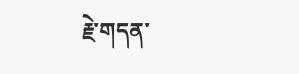རྗེ་གདན་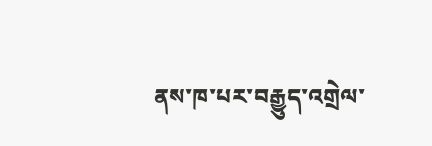ནས་ཁ་པར་བརྒྱུད་འགྲེལ་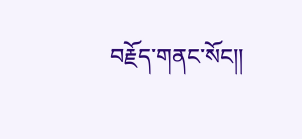བརྗོད་གནང་སོང།།